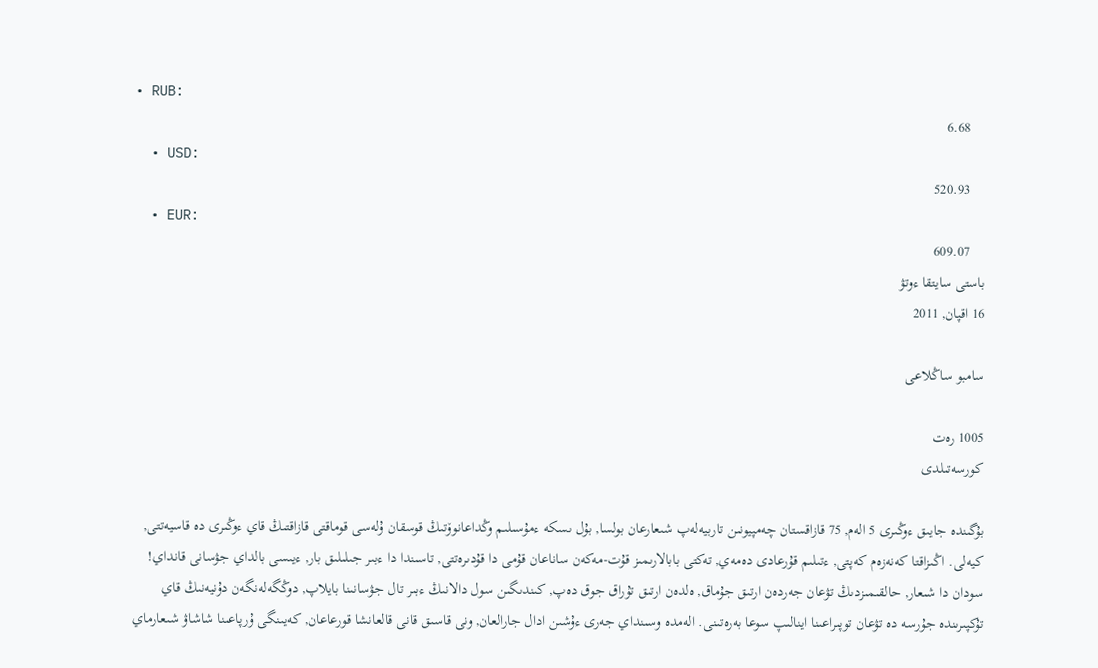• RUB:
    6.68
  • USD:
    520.93
  • EUR:
    609.07
باستى سايتقا ءوتۋ
16 اقپان, 2011

سامبو ساڭلاعى

1005 رەت
كورسەتىلدى

بۇگىندە جايىق ءوڭىرى 5 الەم, 75 قازاقستان چەمپيونىن تاربيەلەپ شىعارعان بولسا, بۇل ىسكە ءمۇسىلىم وڭداعانوۆتىڭ قوسقان ۇلەسى قوماقتى قازاقتىڭ قاي ءوڭىرى دە قاسيەتتى, كيەلى. اڭىزاقتا كەنەزەم كەپتى, ءتىلىم قۇرعادى دەمەي, تەكتى بابالارىمىز قۇت-مەكەن ساناعان قۇمى دا قۇدىرەتتى, تاسىندا دا ءبىر جىلىلىق بار, ءيىسى بالداي جۋسانى قانداي! سودان دا شىعار, حالقىمىزدىڭ تۋعان جەردەن ارتىق جۇماق, ەلدەن ارتىق تۇراق جوق دەپ, كىندىگىن سول دالانىڭ ءبىر تال جۋسانىنا بايلاپ, دوڭگەلەنگەن دۇنيەنىڭ قاي تۇكپىرىندە جۇرسە دە تۋعان توپىراعىنا اينالىپ سوعا بەرەتىنى. الەمدە وسىنداي جەرى ءۇشىن ادال جارالعان, ونى قاسىق قانى قالعانشا قورعاعان, كەيىنگى ۇرپاعىنا شاشاۋ شىعارماي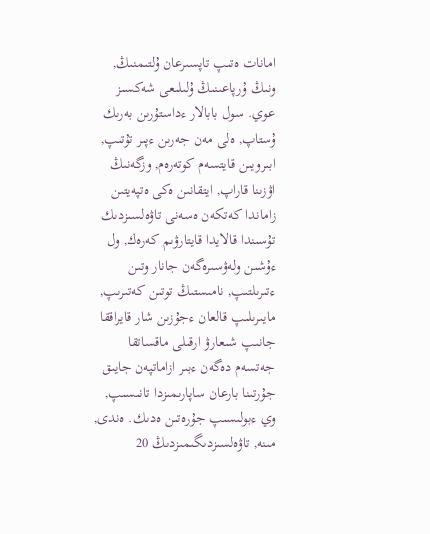امانات ەتىپ تاپسىرعان ۇلتىمنىڭ, ونىڭ ۇرپاعىنىڭ ۇلىلىعى شەكسىز عوي. سول بابالار ءداستۇرىن بەرىك ۇستاپ, ەلى مەن جەرىن ءپىر تۇتىپ, ابىرويىن قايتسەم كوتەرەم, وزگەنىڭ اۋزىنا قاراپ, ايتقانىن ەكى ەتپەيتىن زاماندا كەتكەن ەسەنى تاۋەلسىزدىك تۇسىندا قالايدا قايتارۋىم كەرەك, ول ءۇشىن ولەۋسىرەگەن جانار وتىن ءتىرىلتىپ, نامىستىڭ توتىن كەتىرىپ, مايىرىلىپ قالعان ءجۇزىن شار قايراققا جانىپ شىعارۋ ارقىلى ماقساتقا جەتسەم دەگەن ءبىر ازاماتپەن جايىق جۇرتىنا بارعان ساپارىمىزدا تانىسىپ, وي ءبولىسىپ جۇرەتىن ەدىك. ەندى, مىنە, تاۋەلسىزدىگىمىزدىڭ 20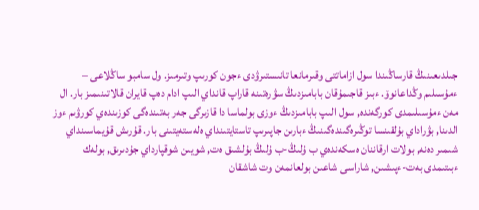جىلدىعىنىڭ قارساڭىندا سول ازاماتتى وقىرمانعا تانىستىرۋدى ءجون كورىپ وتىرمىز. ول سامبو ساڭلاعى – ءمۇسىلىم وڭداعانوۆ. ءبىز قاجىمۇقان بابامىزدىڭ سۋرەتىنە قاراپ قانداي الىپ ادام دەپ قايران قالاتىنىمىز بار. ال مەن ءمۇسىلىمدى كورگەندە, سول الىپ بابامىزدىڭ ءوزى بولماسا دا قازىرگى جەر بەتىندەگى كوزىندەي كورۋىم ءوز الدىنا, بۋراداي بۇلقىنسا توڭىرەگىندەگىنىڭ ءبارىن جاپىرىپ تاستايتىنداي ەلەستەيتىنى بار. قۇرىش قۇيماسىنداي شىمىر دەنە, بولات ارقاننان ەسكەندەي ب ۇلىڭ-ب ۇلىڭ بۇلشىق ەت, شويىن شوقپارداي جۇدىرىق, بولەك ءبىتىمدى بەت-ءپىشىن, شاراسى شاعىن بولعانمەن وت شاشقان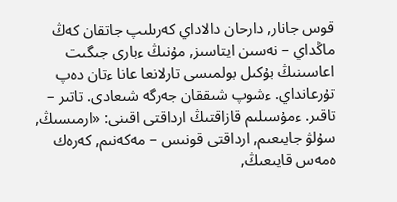قوس جانار, دارحان دالاداي كەرىلىپ جاتقان كەڭ ماڭداي – نەسىن ايتاسىز, مۇنىڭ ءبارى جىگىت اعاسىنىڭ بۇكىل بولمىسى تارلانعا عانا ءتان دەپ تۇرعانداي. ءشوپ شىققان جەرگە شىعادى. تاتىر – تاقىر. ءمۇسىلىم قازاقتىڭ ارداقتى اقىنى: «ارمىسىڭ, سۇلۋ جايىعىم, ارداقتى قونىس – مەكەنىم, كەرەك ەمەس قايىعىڭ,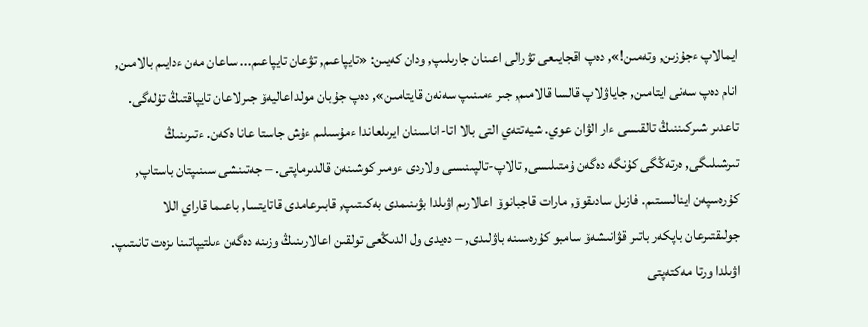ايمالاپ ءجۇزىن, وتەمىن!», دەپ اقجايىعى تۋرالى اعىنان جارىلىپ, ودان كەيىن: «تايپاعىم, تۋعان تايپاعىم... ساعان مەن ءدايىم بالامىن, انام دەپ سەنى ايتامىن, جاياۋلاپ قالسا قالامىم, جىر ءمىنىپ سەنەن قايتامىن», دەپ جۇبان مولداعاليەۆ جىرلاعان تايپاقتىڭ تۇلەگى. تاعدىر شىركىننىڭ تالقىسى ءار الۋان عوي. شيەتتەي التى بالا اتا-اناسىنان ايرىلعاندا ءمۇسىلىم ءۇش جاستا عانا ەكەن. ءتىرىنىڭ تىرشىلىگى, ەرتەڭگى كۇنگە دەگەن ۇمتىلىسى, تالاپ-تالپىنىسى ولاردى ءومىر كوشىنەن قالدىرماپتى. – جەتىنشى سىنىپتان باستاپ, كۇرەسپەن اينالىستىم. فازىل سادىقوۆ, مارات قاجبانوۆ اعالارىم اۋىلدا بۋىنىمدى بەكىتىپ, قابىرعامدى قاتايتسا, باعىما قاراي اللا جولىقتىرعان باپكەر باتىر قۋانىشەۆ سامبو كۇرەسىنە باۋلىدى, – دەيدى ول الدىڭعى تولقىن اعالارىنىڭ وزىنە دەگەن ءىلتيپاتىنا ىزەت تانىتىپ. اۋىلدا ورتا مەكتەپتى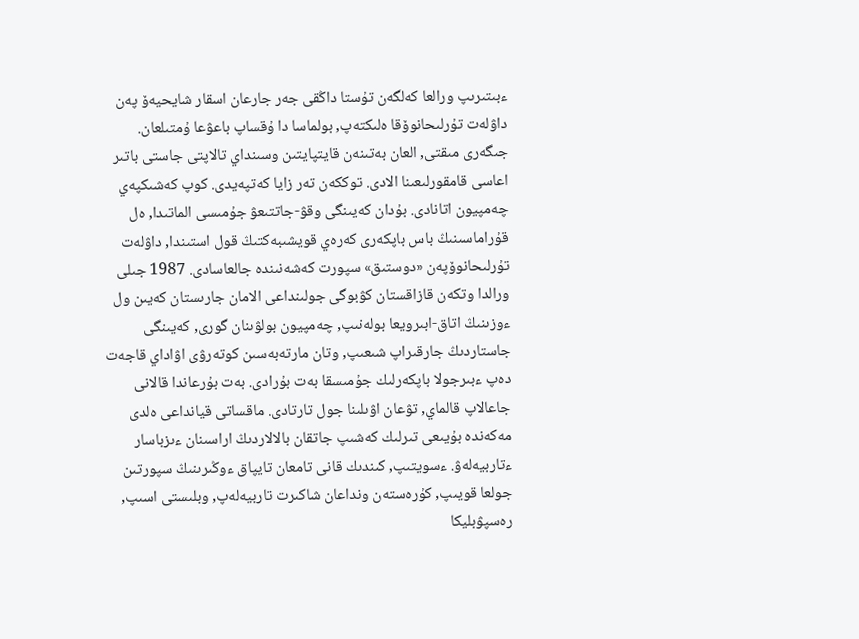ءبىتىرىپ ورالعا كەلگەن تۇستا داڭقى جەر جارعان اسقار شايحيەۆ پەن داۋلەت تۇرلىحانوۆقا ەلىكتەپ, بولماسا دا ۇقساپ باعۋعا ۇمتىلعان. جىگەرى مىقتى, العان بەتىنەن قايتپايتىن وسىنداي تالاپتى جاستى باتىر اعاسى قامقورلىعىنا الادى. توككەن تەر زايا كەتپەيدى. كوپ كەشىكپەي چەمپيون اتانادى. بۇدان كەيىنگى وقۋ-جاتتىعۋ جۇمىسى الماتىدا, ەل قۇراماسىنىڭ باس باپكەرى كەرەي قويشىبەكتىڭ قول استىندا, داۋلەت تۇرلىحانوۆپەن «دوستىق» سپورت كەشەنىندە جالعاسادى. 1987 جىلى ورالدا وتكەن قازاقستان كۋبوگى جولىنداعى الامان جارىستان كەيىن ول ءوزىنىڭ اتاق-ابىرويعا بولەنىپ, چەمپيون بولۋىنان گورى, كەيىنگى جاستاردىڭ جارقىراپ شىعىپ, وتان مارتەبەسىن كوتەرۋى اۋاداي قاجەت دەپ ءبىرجولا باپكەرلىك جۇمىسقا بەت بۇرادى. بەت بۇرعاندا قالانى جاعالاپ قالماي, تۋعان اۋىلىنا جول تارتادى. ماقساتى قيانداعى ەلدى مەكەندە بۇيىعى تىرلىك كەشىپ جاتقان بالالاردىڭ اراسىنان ءىزباسار ءتاربيەلەۋ. ءسويتىپ, كىندىك قانى تامعان تايپاق ءوڭىرىنىڭ سپورتىن جولعا قويىپ, كۇرەستەن ونداعان شاكىرت تاربيەلەپ, وبلىستى اسىپ, رەسپۋبليكا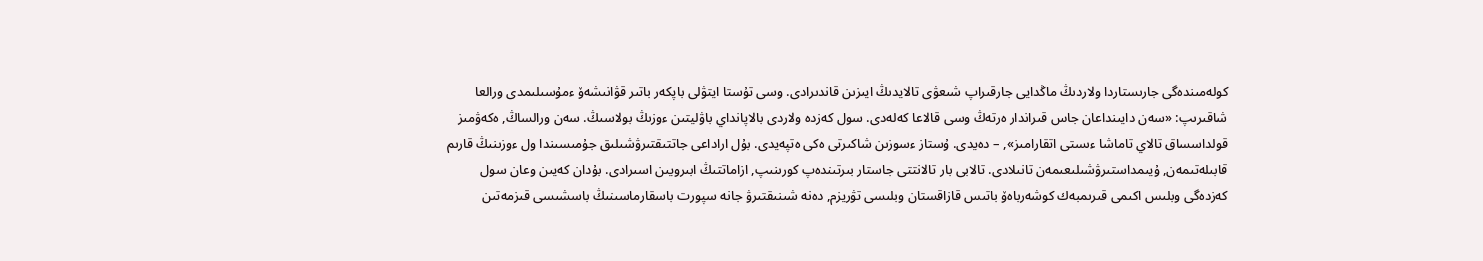كولەمىندەگى جارىستاردا ولاردىڭ ماڭدايى جارقىراپ شىعۋى تالايدىڭ ايىزىن قاندىرادى. وسى تۇستا ايتۋلى باپكەر باتىر قۋانىشەۆ ءمۇسىلىمدى ورالعا شاقىرىپ: «سەن دايىنداعان جاس قىراندار ەرتەڭ وسى قالاعا كەلەدى. سول كەزدە ولاردى بالاپانداي باۋليتىن ءوزىڭ بولاسىڭ. سەن ورالساڭ, ەكەۋمىز قولداسساق تالاي تاماشا ءىستى اتقارامىز», – دەيدى. ۇستاز ءسوزىن شاكىرتى ەكى ەتپەيدى. بۇل اراداعى جاتتىقتىرۋشىلىق جۇمىسىندا ول ءوزىنىڭ قارىم قابىلەتىمەن, ۇيىمداستىرۋشىلىعىمەن تانىلادى. تالابى بار تالانتتى جاستار بىرتىندەپ كورىنىپ, ازاماتتىڭ ابىرويىن اسىرادى. بۇدان كەيىن وعان سول كەزدەگى وبلىس اكىمى قىرىمبەك كوشەرباەۆ باتىس قازاقستان وبلىسى تۋريزم, دەنە شىنىقتىرۋ جانە سپورت باسقارماسىنىڭ باسشىسى قىزمەتىن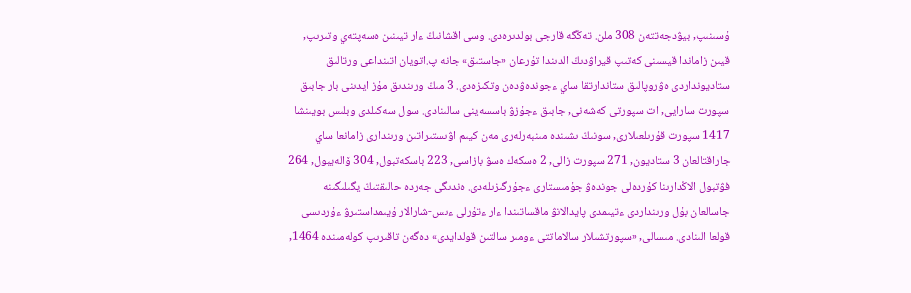ۇسىنىپ, بيۋدجەتتەن 308 ملن. تەڭگە قارجى بولدىرەدى. وسى اقشانىڭ ءار تيىنىن ەسەپتەي وتىرىپ, قيىن زاماندا قيسىنى كەتىپ قيراۋدىڭ الدىندا تۇرعان «جاستىق» جانە پ.اتويان اتىنداعى ورتالىق ستاديونداردى ەۋروپالىق ستاندارتقا ساي ءجوندەۋدەن وتكىزەدى. 3 مىڭ ورىندىق مۇز ايدىنى بار جابىق سپورت سارايى, ات سپورتى كەشەنى, جابىق ءجۇزۋ باسسەينى سالىنادى. سول سەكىلدى وبلىس بويىنشا 1417 سپورت قۇرىلعىلارى, سونىڭ ىشىندە مىنبەرلەرى مەن كيىم اۋىستىراتىن ورىندارى زامانعا ساي جاراقتالعان 3 ستاديون, 271 سپورت زالى, 2 ەسكەك ەسۋ بازاسى, 223 باسكەتبول, 304 ۆالەيبول, 264 فۋتبول الاڭدارىنا كۇردەلى جوندەۋ جۇمىستارى ءجۇرگىزىلەدى. ەندىگى جەردە حالىقتىڭ يگىلىگىنە جاسالعان بۇل ورىنداردى ءتيىمدى پايدالانۋ ماقساتىندا ءار ءتۇرلى ءىس-شارالار ۇيىمداستىرۋ ءۇردىسى قولعا الىنادى. مىسالى, «سپورتشىلار سالاماتتى ءومىر سالتىن قولدايدى» دەگەن تاقىرىپ كولەمىندە 1464,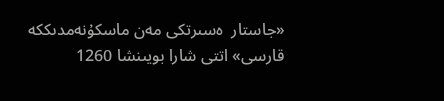«جاستار  ەسىرتكى مەن ماسكۇنەمدىككە قارسى» اتتى شارا بويىنشا 1260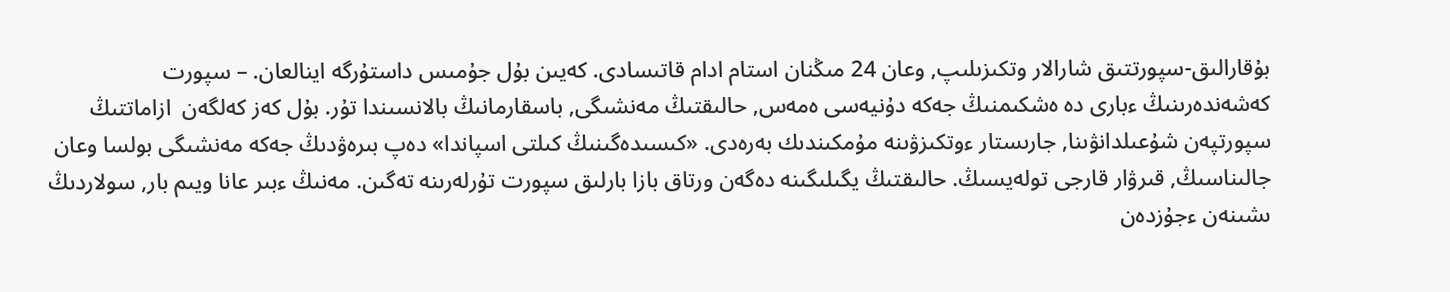بۇقارالىق-سپورتتىق شارالار وتكىزىلىپ, وعان 24 مىڭنان استام ادام قاتىسادى. كەيىن بۇل جۇمىس داستۇرگە اينالعان. – سپورت كەشەندەرىنىڭ ءبارى دە ەشكىمنىڭ جەكە دۇنيەسى ەمەس, حالىقتىڭ مەنشىگى, باسقارمانىڭ بالانسىندا تۇر. بۇل كەز كەلگەن  ازاماتتىڭ سپورتپەن شۇعىلدانۋىنا, جارىستار ءوتكىزۋىنە مۇمكىندىك بەرەدى. «كىسىدەگىنىڭ كىلتى اسپاندا» دەپ بىرەۋدىڭ جەكە مەنشىگى بولسا وعان جالىناسىڭ, قىرۋار قارجى تولەيسىڭ. حالىقتىڭ يگىلىگىنە دەگەن ورتاق بازا بارلىق سپورت تۇرلەرىنە تەگىن. مەنىڭ ءبىر عانا ويىم بار, سولاردىڭ ىشىنەن ءجۇزدەن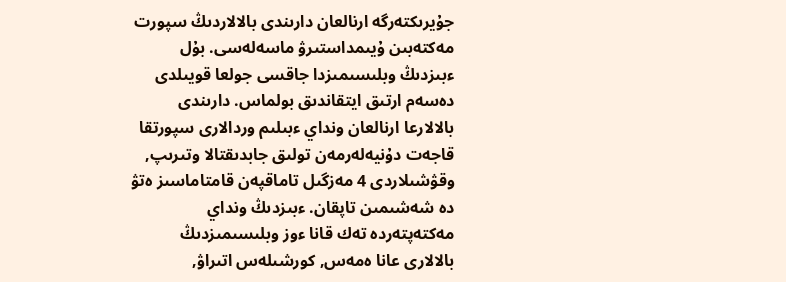جۇيرىكتەرگە ارنالعان دارىندى بالالاردىڭ سپورت مەكتەبىن ۇيىمداستىرۋ ماسەلەسى. بۇل ءبىزدىڭ وبلىسىمىزدا جاقسى جولعا قويىلدى دەسەم ارتىق ايتقاندىق بولماس. دارىندى بالالارعا ارنالعان ونداي ءبىلىم وردالارى سپورتقا قاجەت دۇنيەلەرمەن تولىق جابدىقتالا وتىرىپ, وقۋشىلاردى 4 مەزگىل تاماقپەن قامتاماسىز ەتۋ دە شەشىمىن تاپقان. ءبىزدىڭ ونداي مەكتەپتەردە تەك قانا ءوز وبلىسىمىزدىڭ بالالارى عانا ەمەس, كورشىلەس اتىراۋ,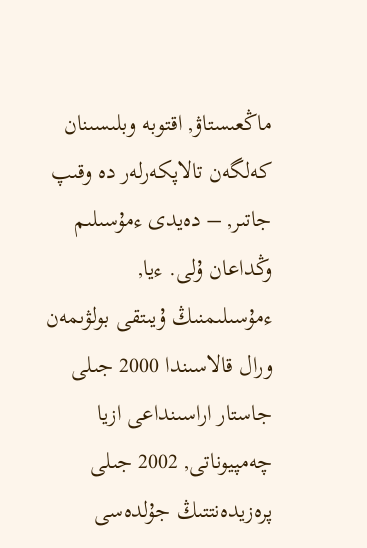ماڭعىستاۋ, اقتوبە وبلىسىنان كەلگەن تالاپكەرلەر دە وقىپ جاتىر, – دەيدى ءمۇسىلىم وڭداعان ۇلى. ءيا, ءمۇسىلىمنىڭ ۇيىتقى بولۋىمەن ورال قالاسىندا 2000 جىلى جاستار اراسىنداعى ازيا چەمپيوناتى, 2002 جىلى پرەزيدەنتتىڭ جۇلدەسى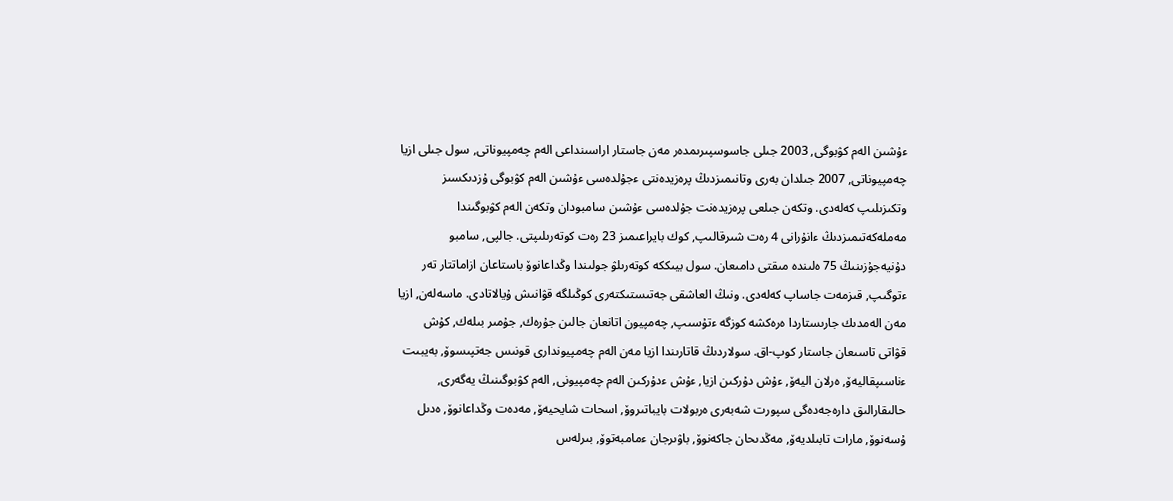ءۇشىن الەم كۋبوگى, 2003 جىلى جاسوسپىرىمدەر مەن جاستار اراسىنداعى الەم چەمپيوناتى, سول جىلى ازيا چەمپيوناتى, 2007 جىلدان بەرى وتانىمىزدىڭ پرەزيدەنتى ءجۇلدەسى ءۇشىن الەم كۋبوگى ۇزدىكسىز وتكىزىلىپ كەلەدى. وتكەن جىلعى پرەزيدەنت جۇلدەسى ءۇشىن سامبودان وتكەن الەم كۋبوگىندا مەملەكەتىمىزدىڭ ءانۇرانى 4 رەت شىرقالىپ, كوك بايراعىمىز 23 رەت كوتەرىلىپتى. جالپى, سامبو دۇنيەجۇزىنىڭ 75 ەلىندە مىقتى دامىعان. سول بيىككە كوتەرىلۋ جولىندا وڭداعانوۆ باستاعان ازاماتتار تەر ءتوگىپ, قىزمەت جاساپ كەلەدى. ونىڭ العاشقى جەتىستىكتەرى كوڭىلگە قۋانىش ۇيالاتادى. ماسەلەن, ازيا مەن الەمدىك جارىستاردا ەرەكشە كوزگە ءتۇسىپ, چەمپيون اتانعان جالىن جۇرەك, جۇمىر بىلەك, كۇش قۋاتى تاسىعان جاستار كوپ-اق. سولاردىڭ قاتارىندا ازيا مەن الەم چەمپيوندارى قونىس جەتپىسوۆ, بەيبىت ءناسىپقاليەۆ, ەرلان اليەۆ, ءۇش دۇركىن ازيا, ءۇش ءدۇركىن الەم چەمپيونى, الەم كۋبوگىنىڭ يەگەرى, حالىقارالىق دارەجەدەگى سپورت شەبەرى ەربولات بايباتىروۆ, اسحات شايحيەۆ, مەدەت وڭداعانوۆ, ەدىل ۇسەنوۆ, مارات تابىلديەۆ, مەڭدىحان جاكەنوۆ, باۋىرجان ءمامبەتوۆ, بىرلەس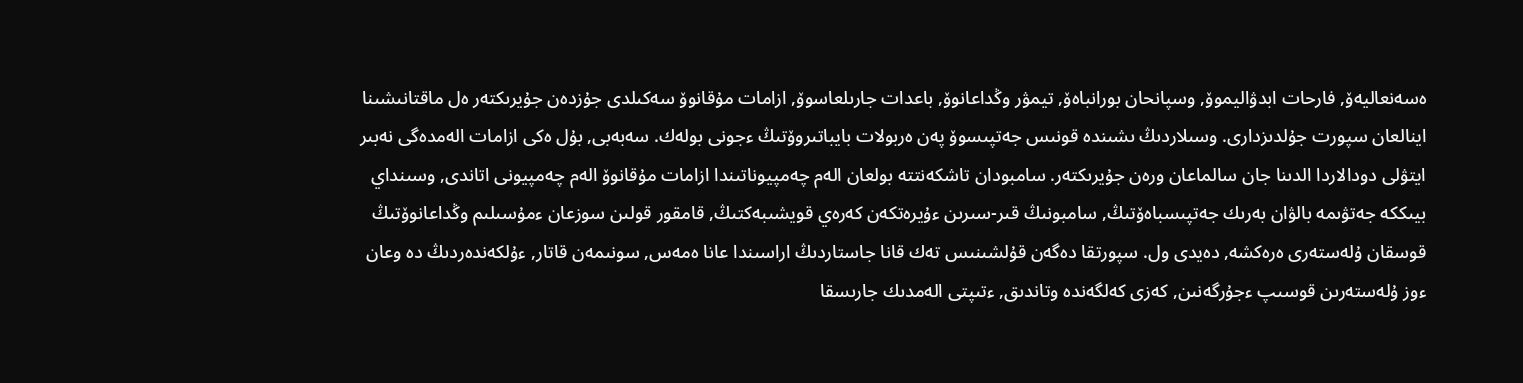ەسەنعاليەۆ, فارحات ابدۋاليموۆ, وسپانحان بورانباەۆ, تيمۋر وڭداعانوۆ, باعدات جارىلعاسوۆ, ازامات مۇقانوۆ سەكىلدى جۇزدەن جۇيرىكتەر ەل ماقتانىشىنا اينالعان سپورت جۇلدىزدارى. وسىلاردىڭ ىشىندە قونىس جەتپىسوۆ پەن ەربولات بايباتىروۆتىڭ ءجونى بولەك. سەبەبى, بۇل ەكى ازامات الەمدەگى نەبىر ايتۋلى دودالاردا الدىنا جان سالماعان ورەن جۇيرىكتەر. سامبودان تاشكەنتتە بولعان الەم چەمپيوناتىندا ازامات مۇقانوۆ الەم چەمپيونى اتاندى, وسىنداي بيىككە جەتۋىمە بالۋان بەرىك جەتپىسباەۆتىڭ, سامبونىڭ قىر-سىرىن ءۇيرەتكەن كەرەي قويشىبەكتىڭ, قامقور قولىن سوزعان ءمۇسىلىم وڭداعانوۆتىڭ قوسقان ۇلەستەرى ەرەكشە, دەيدى ول. سپورتقا دەگەن قۇلشىنىس تەك قانا جاستاردىڭ اراسىندا عانا ەمەس, سونىمەن قاتار, ءۇلكەندەردىڭ دە وعان ءوز ۇلەستەرىن قوسىپ ءجۇرگەنىن, كەزى كەلگەندە وتاندىق, ءتىپتى الەمدىك جارىسقا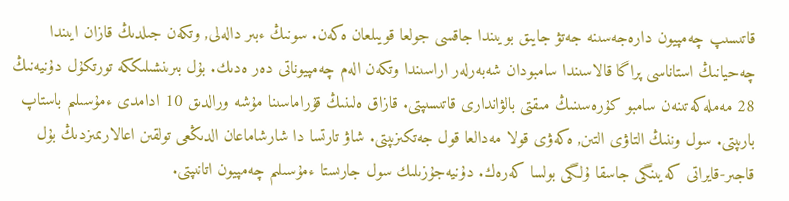قاتىسىپ چەمپيون دارەجەسىنە جەتۋ جايىق بويىندا جاقسى جولعا قويىلعان ەكەن. سونىڭ ءبىر دالەلى, وتكەن جىلدىڭ قازان ايىندا چەحيانىڭ استاناسى پراگا قالاسىندا سامبودان شەبەرلەر اراسىندا وتكەن الەم چەمپيوناتى دەر ەدىك. بۇل بىرىنشىلىككە تورتكۇل دۇنيەنىڭ 28 مەملەكەتىنەن سامبو كۇرەسىنىڭ مىقتى بالۋاندارى قاتىسىپتى. قازاق ەلىنىڭ قۇراماسىنا مۇشە ورالدىق 10 ادامدى ءمۇسىلىم باستاپ بارىپتى. سول وننىڭ التاۋى التىن, ەكەۋى قولا مەدالعا قول جەتكىزىپتى. شاۋ تارتسا دا شارشاماعان الدىڭعى تولقىن اعالارىمىزدىڭ بۇل قاجىر-قايراتى كەيىنگى جاسقا ۇلگى بولسا كەرەك. دۇنيەجۇزىلىك سول جارىستا ءمۇسىلىم چەمپيون اتانىپتى.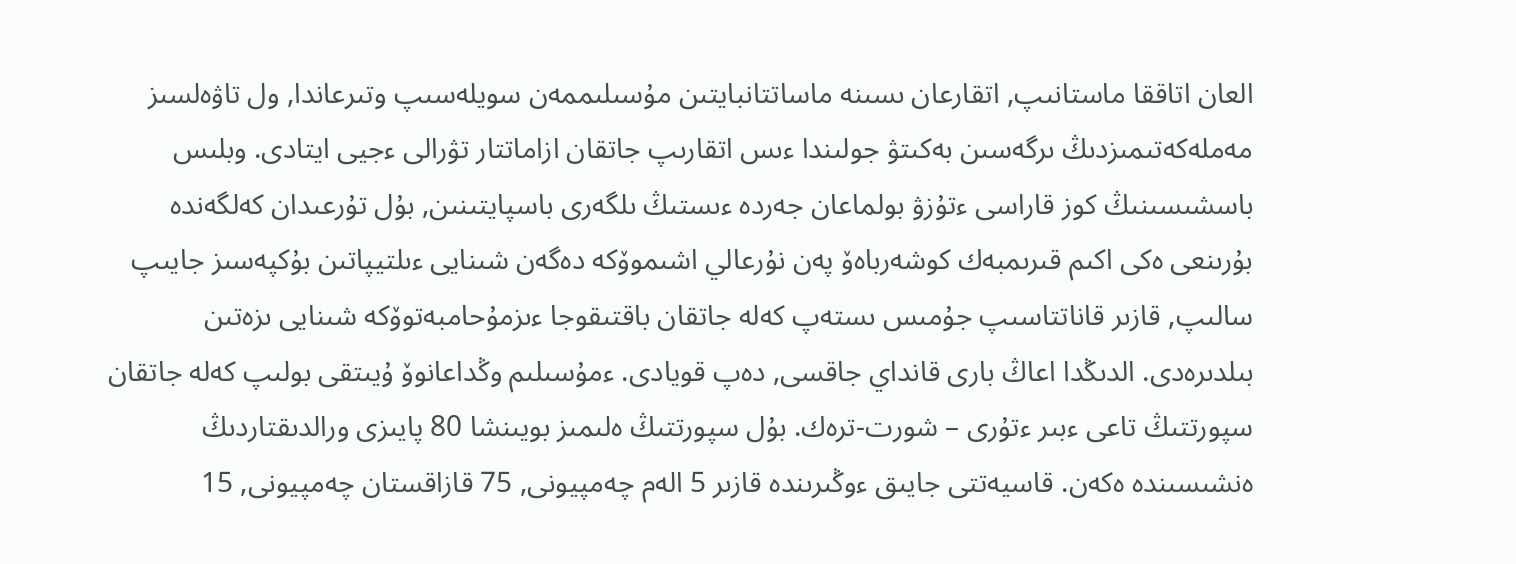العان اتاققا ماستانىپ, اتقارعان ىسىنە ماساتتانبايتىن مۇسىلىممەن سويلەسىپ وتىرعاندا, ول تاۋەلسىز مەملەكەتىمىزدىڭ ىرگەسىن بەكىتۋ جولىندا ءىس اتقارىپ جاتقان ازاماتتار تۋرالى ءجيى ايتادى. وبلىس باسشىسىنىڭ كوز قاراسى ءتۇزۋ بولماعان جەردە ءىستىڭ ىلگەرى باسپايتىنىن, بۇل تۇرعىدان كەلگەندە بۇرىنعى ەكى اكىم قىرىمبەك كوشەرباەۆ پەن نۇرعالي اشىموۆكە دەگەن شىنايى ءىلتيپاتىن بۇكپەسىز جايىپ سالىپ, قازىر قاناتتاسىپ جۇمىس ىستەپ كەلە جاتقان باقتىقوجا ءىزمۇحامبەتوۆكە شىنايى ىزەتىن بىلدىرەدى. الدىڭدا اعاڭ بارى قانداي جاقسى, دەپ قويادى. ءمۇسىلىم وڭداعانوۆ ۇيىتقى بولىپ كەلە جاتقان سپورتتىڭ تاعى ءبىر ءتۇرى – شورت-ترەك. بۇل سپورتتىڭ ەلىمىز بويىنشا 80 پايىزى ورالدىقتاردىڭ ەنشىسىندە ەكەن. قاسيەتتى جايىق ءوڭىرىندە قازىر 5 الەم چەمپيونى, 75 قازاقستان چەمپيونى, 15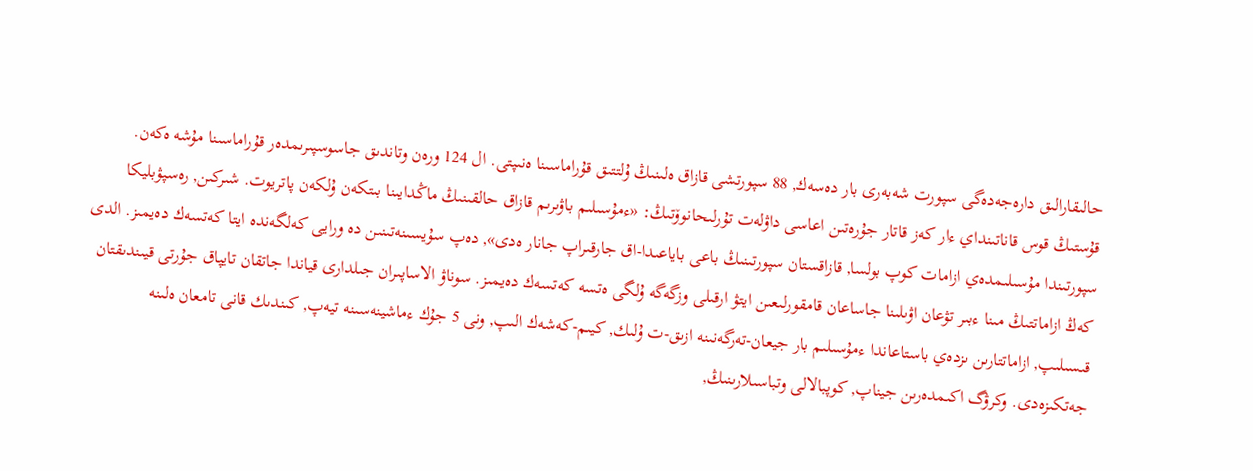حالىقارالىق دارەجەدەگى سپورت شەبەرى بار دەسەك, 88 سپورتشى قازاق ەلىنىڭ ۇلتتىق قۇراماسىنا ەنىپتى. ال 124 ورەن وتاندىق جاسوسپىرىمدەر قۇراماسىنا مۇشە ەكەن. قۇستىڭ قوس قاناتىنداي ءار كەز قاتار جۇرەتىن اعاسى داۋلەت تۇرلىحانوۆتىڭ: «ءمۇسىلىم باۋىرىم قازاق حالقىنىڭ ماڭدايىنا بىتكەن ۇلكەن پاتريوت. شىركىن, رەسپۋبليكا سپورتىندا مۇسىلىمدەي ازامات كوپ بولسا, قازاقستان سپورتىنىڭ باعى باياعىدا-اق جارقىراپ جانار ەدى», دەپ سۇيسىنەتىنىن دە ورايى كەلگەندە ايتا كەتسەك دەيمىز. الدى كەڭ ازاماتتىڭ مىنا ءبىر تۋعان اۋىلىنا جاساعان قامقورلىعىن ايتۋ ارقىلى وزگەگە ۇلگى ەتسە كەتسەك دەيمىز. سوناۋ الاساپىران جىلدارى قياندا جاتقان تايپاق جۇرتى قيىندىقتان قىسىلىپ, ازاماتتارىن ىزدەي باستاعاندا ءمۇسىلىم بار جيعان-تەرگەنىنە ازىق-ت ۇلىك, كيىم-كەشەك الىپ, ونى 5 جۇك ءماشينەسىنە تيەپ, كىندىك قانى تامعان ەلىنە جەتكىزەدى. وكرۋگ اكىمدەرىن جيناپ, كوپبالالى وتباسىلارىنىڭ,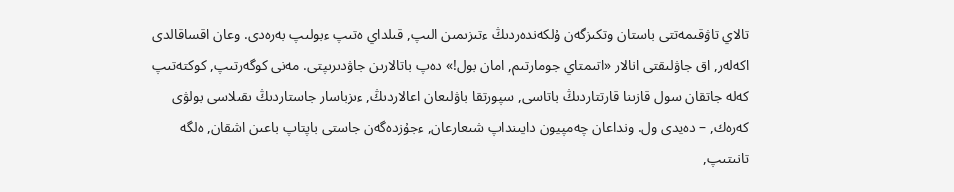تالاي تاۋقىمەتتى باستان وتكىزگەن ۇلكەندەردىڭ ءتىزىمىن الىپ, قىلداي ەتىپ ءبولىپ بەرەدى. وعان اقساقالدى اكەلەر, اق جاۋلىقتى انالار «اتىمتاي جومارتىم, امان بول!» دەپ باتالارىن جاۋدىرىپتى. مەنى كوگەرتىپ, كوكتەتىپ كەلە جاتقان سول قازىنا قارتتاردىڭ باتاسى, سپورتقا باۋلىعان اعالاردىڭ, ءىزباسار جاستاردىڭ ىقىلاسى بولۋى كەرەك, – دەيدى ول. ونداعان چەمپيون دايىنداپ شىعارعان, ءجۇزدەگەن جاستى باپتاپ باعىن اشقان, ەلگە تانىتىپ,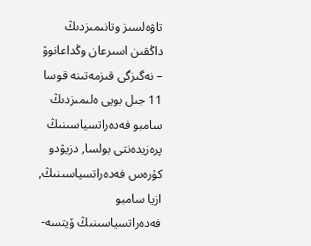تاۋەلسىز وتانىمىزدىڭ داڭقىن اسىرعان وڭداعانوۆ – نەگىزگى قىزمەتىنە قوسا 11 جىل بويى ەلىمىزدىڭ سامبو فەدەراتسياسىنىڭ پرەزيدەنتى بولسا, دزيۋدو كۇرەس فەدەراتسياسىنىڭ, ازيا سامبو فەدەراتسياسىنىڭ ۆيتسە-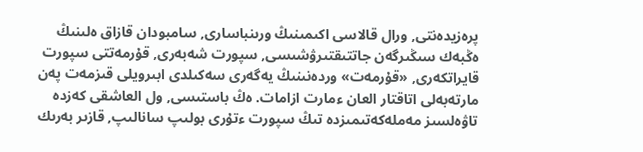پرەزيدەنتى, ورال قالاسى اكىمىنىڭ ورىنباسارى, سامبودان قازاق ەلىنىڭ ەڭبەك سىڭىرگەن جاتتىقتىرۋشىسى, سپورت شەبەرى, قۇرمەتتى سپورت قايراتكەرى, «قۇرمەت» وردەنىنىڭ يەگەرى سەكىلدى ابىرويلى قىزمەت پەن مارتەبەلى اتاقتار العان ءمارت ازامات. ەڭ باستىسى, ول العاشقى كەزدە تاۋەلسىز مەملەكەتىمىزدە تىڭ سپورت ءتۇرى بولىپ سانالىپ, قازىر بەرىك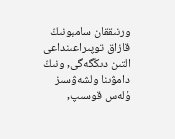ورنىققان سامبونىڭ قازاق توپىراعىنداعى التىن دىڭگەگى, ونىڭ دامۋىنا ولشەۋسىز ۇلەس قوسىپ,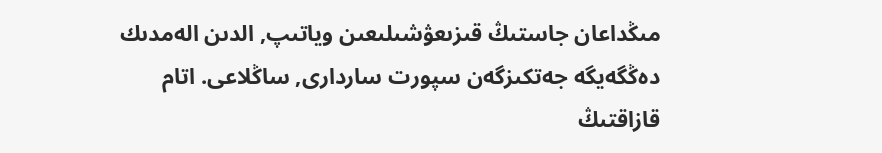مىڭداعان جاستىڭ قىزىعۋشىلىعىن وياتىپ, الدىن الەمدىك دەڭگەيگە جەتكىزگەن سپورت ساردارى, ساڭلاعى. اتام قازاقتىڭ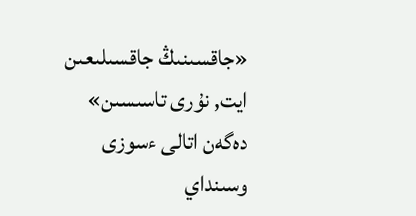«جاقسىنىڭ جاقسىلىعىن ايت, نۇرى تاسىسىن» دەگەن اتالى ءسوزى وسىنداي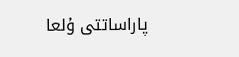پاراساتتى ۇلعا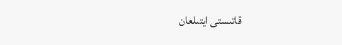قاتىستى ايتىلعان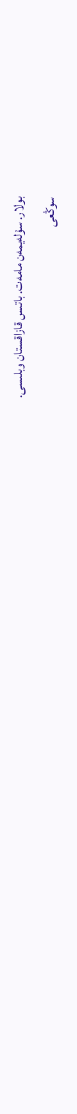بولار. سۇلەيمەن مامەت. باتىس قازاقستان وبلىسى.
سوڭعى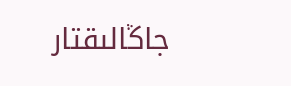جاڭالىقتار